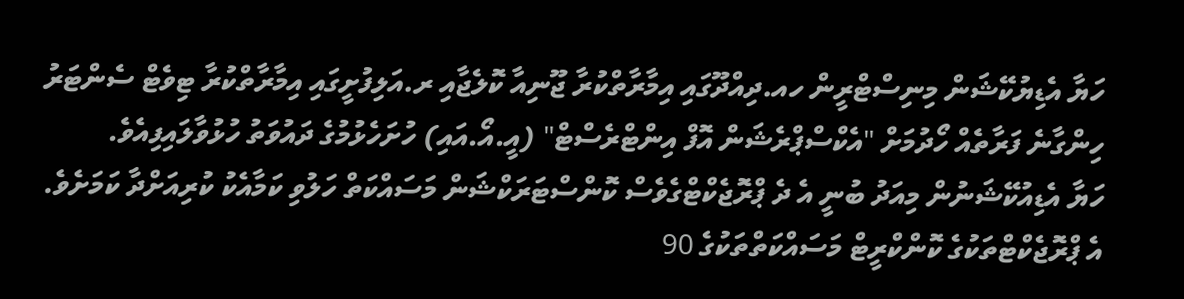ހަޔާ އެޑިޔުކޭޝަން މިނިސްޓްރީން ހއ.ދިއްދޫގައި އިމާރާތްކުރާ ޖޫނިއާ ކޮލެޖާއި ރ.އަލިފުށީގައި އިމާރާތްކުރާ ޓިވެޓް ސެންޓަރު ހިންގާނެ ފަރާތެއް ހޯދުމަށް "އެކްސްޕްރެޝަން އޮފް އިންޓްރެސްޓް" (އީ.އޯ.އައި) ހުށަހެޅުމުގެ ދައުވަތު ހުޅުވާލައިފިއެވެ.
ހަޔާ އެޑިއުކޭޝަނުން މިއަދު ބުނީ އެ ދެ ޕްރޮޖެކްޓްގެވެސް ކޮންސްޓަރަކްޝަން މަސައްކަތް ހަލުވި ކަމާއެކު ކުރިއަށްދާ ކަމަށެވެ.
އެ ޕްރޮޖެކްޓްތަކުގެ ކޮންކްރީޓް މަސައްކަތްތަކުގެ 90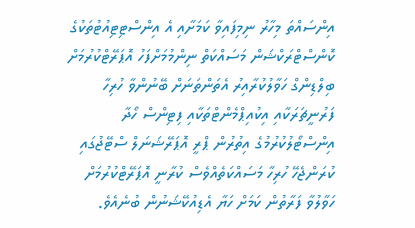އިންސައްތަ މިހާރު ނިމިފައިވާ ކަމަށާއި އެ އިންސްޓިޓިއުޓުތަކުގެ ކޮންސްޓްރަކްޝަން މަސައްކަތް ނިންމުމަށްފަހު އޮޕަރޭޓްކުރުމަށް ބިލްޑިންގް ހަވާލުކުރާއިރު އެތަންތަނަށް ބޭނުންވާ ހުރިހާ ފަރުނީޗަރަކާއި އިކުއިޕްމެންޓްތަކާއި ފިޓިންސް ހޯދާ އިންސްޓޯލުކުރުމުގެ އިތުރުން ޕްރީ އޮޕަރޭޝަނަލް ސްޓޭޖުގައި ކުރަންޖެހޭ ހުރިހާ މަސައްކަތެއްވެސް ކުރާނީ އޮޕަރޭޓްކުރުމަށް ހަވާލުވާ ފަރާތުން ކަމަށް ހަޔާ އެޑިއުކޭޝަނުން ބުނެއެވެ.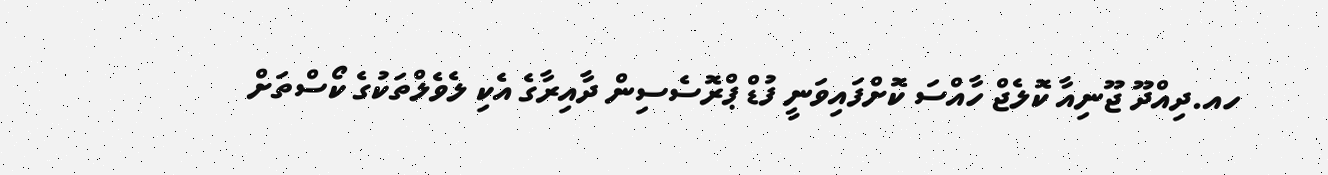ހއ.ދިއްދޫ ޖޫނިއާ ކޮލެޖް ހާއްސަ ކޮށްފައިވަނީ ފުޑް ޕްރޮސެސިން ދާއިރާގެ އެކި ލެވެލްތަކުގެ ކޯސްތަށް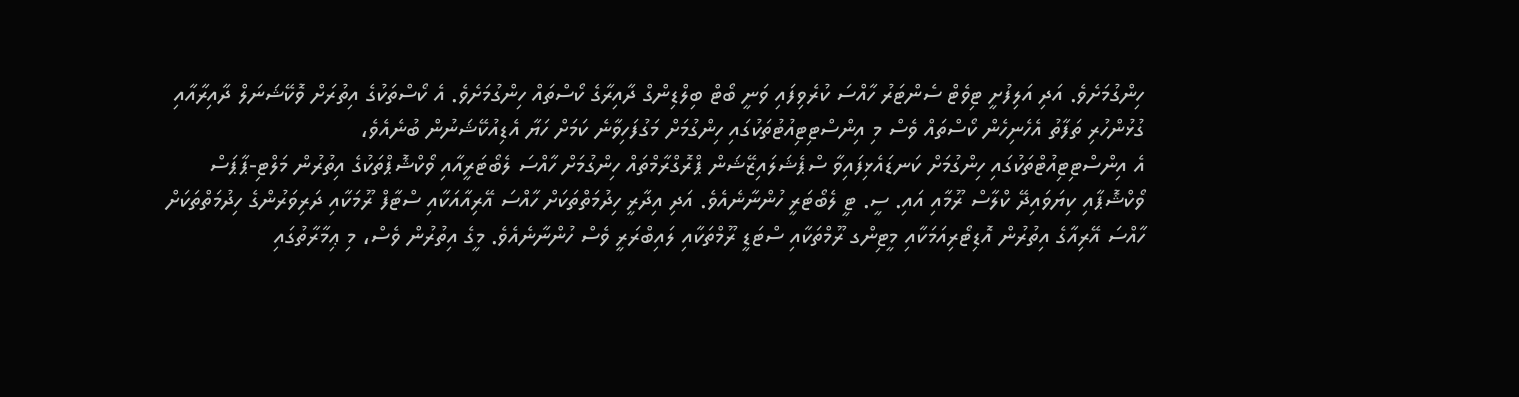ހިންގުމަށެވެ. އަދި އަލިފުށީ ޓިވެޓް ސެންޓަރު ހާއްސަ ކުރެވިފައި ވަނީ ބޯޓް ބިލްޑިންގް ދާއިރާގެ ކޯސްތައް ހިންގުމަށެވެ. އެ ކޯސްތަކުގެ އިތުރަށް ވޮކޭޝަނަލް ދާއިރާއާއި ގުޅުންހުރި ތަފާތު އެހެނިހެން ކޯސްތައް ވެސް މި އިންސްޓިޓިއުޓުތަކުގައި ހިންގުމަށް މަގުފަހިވާނެ ކަމަށް ހަޔާ އެޑިއުކޭޝަނުން ބުނެއެވެ،
އެ އިންސްޓިޓިއުޓްތަކުގައި ހިންގުމަށް ކަނޑައެޅިފައިވާ ސްޕެޝަލައިޒޭޝަން ޕްރޮގްރާމްތައް ހިންގުމަށް ހާއްސަ ލެބޯޓަރީއާއި ވޯކްޝޮޕްތަކުގެ އިތުރުން މަލްޓި-ޕާޕަސް ވޯކްޝޮޕާއި ކިޔަވައިދޭ ކްލާސް ރޫމާއި އައި. ސީ. ޓީ ލެބޯޓަރީ ހުންނާނެއެވެ. އަދި އިދާރީ ހިދުމަތްތަކަށް ހާއްސަ އޭރިއާއަކާއި ސްޓާފް ރޫމަކާއި ދަރިވަރުންގެ ހިދުމަތްތަކަށް ހާއްސަ އޭރިއާގެ އިތުރުން އޮޑިޓޯރިއަމަކާއި މީޓިންގ ރޫމްތަކާއި ސްޓަޑީ ރޫމްތަކާއި ލައިބްރަރީ ވެސް ހުންނާނެއެވެ. މީގެ އިތުރުން ވެސް، މި ޢިމާރާތުގައި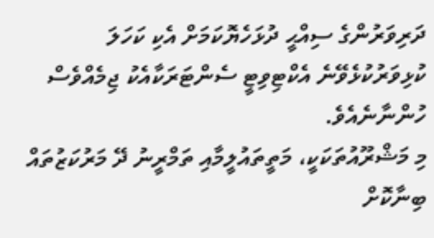ދަރިވަރުންގެ ސިއްޙީ ދުޅަހެޔޮކަމަށް އެކި ކަހަލަ ކުޅިވަރުކުޅެވޭނެ އެކްޓިވިޓީ ސެންޓަރަކާއެކު ޖިމެއްވެސް ހުންނާނެއެވެ.
މި މަޝްރޫއުތަކަކީ، މަތީތައުލީމާއި ތަމްރީނު ދޭ މަރުކަޒުތައް ބިނާކޮށް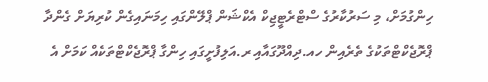ހިންގުމަށް، މި ސަރުކާރުގެ ސްޓްރެޓީޖިކް އެކްޝަން ޕްލޭންގައި ހިމަނައިގެން ކުރިޔަށް ގެންދާ ޕްރޮޖެކްޓްތަކުގެ ތެރެއިން ހއ.ދިއްދޫގައާއި ރ.އަލިފުށީގައި ހިންގާ ޕްރޮޖެކްޓްތަކެއް ކަމަށް އެ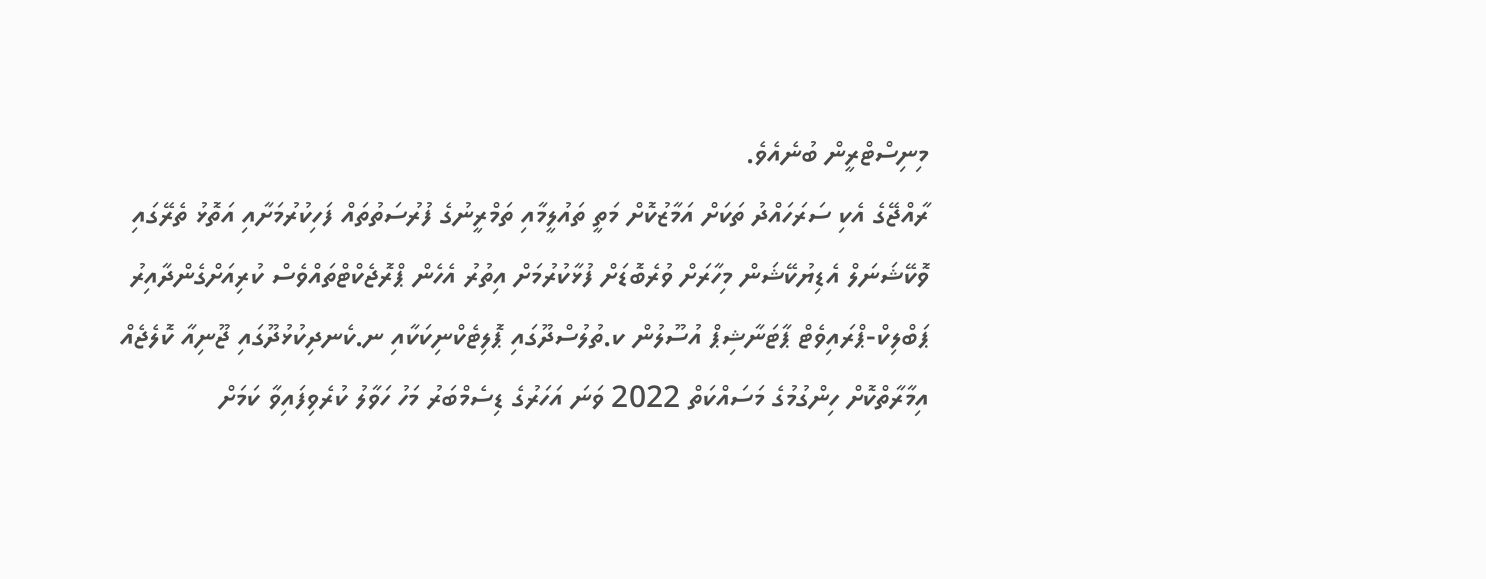މިނިސްޓްރީން ބުނެއެވެ.
ރާއްޖޭގެ އެކި ސަރަހައްދު ތަކަށް އަމާޒުކޮށް މަތީ ތައުލީމާއި ތަމްރީނުގެ ފުރުސަތުތައް ފަހިކުރުމަށާއި އަތޮޅު ތެރޭގައި ވޮކޭޝަނަލް އެޑިޔުކޭޝަން މިހާރަށް ވުރެބޮޑަށް ފުޅާކުރުމަށް އިތުރު އެހެން ޕްރޮޖެކްޓްތައްވެސް ކުރިއަށްގެންދާއިރު ޕަބްލިކް-ޕްރައިވެޓް ޕާޓަނާޝިޕް އުސޫލުން ކ.ތުލުސްދޫގައި ޕޮލިޓެކްނިކަކާއި ނ.ކެނދިކުޅުދޫގައި ޖޫނިއާ ކޮލެޖެއް އިމާރާތްކޮށް ހިންގުމުގެ މަސައްކަތް 2022 ވަނަ އަހަރުގެ ޑިސެމްބަރު މަހު ހަވާލު ކުރެވިފައިވާ ކަމަށް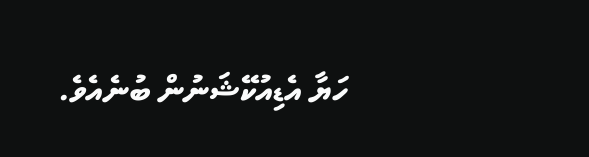ހަޔާ އެޑިއުކޭޝަނުން ބުނެއެވެ.